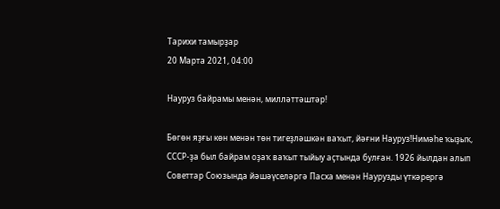Тарихи тамырҙар
20 Марта 2021, 04:00

Науруз байрамы менән, милләттәштәр!

Бөгөн яҙғы көн менән төн тигеҙләшкән ваҡыт, йәғни Науруз!Нимәһе ҡыҙыҡ, СССР-ҙа был байрам оҙаҡ ваҡыт тыйыу аҫтында булған. 1926 йылдан алып Советтар Союзында йәшәүселәргә Пасха менән Наурузды үткәрергә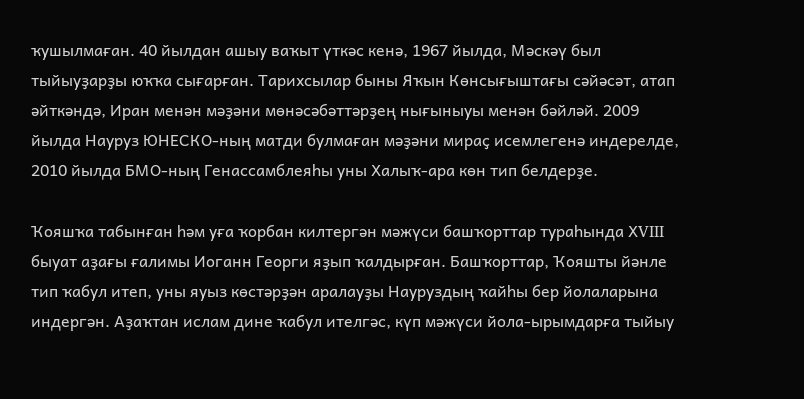ҡушылмаған. 40 йылдан ашыу ваҡыт үткәс кенә, 1967 йылда, Мәскәү был тыйыуҙарҙы юҡҡа сығарған. Тарихсылар быны Яҡын Көнсығыштағы сәйәсәт, атап әйткәндә, Иран менән мәҙәни мөнәсәбәттәрҙең нығыныуы менән бәйләй. 2009 йылда Науруз ЮНЕСКО-ның матди булмаған мәҙәни мираҫ исемлегенә индерелде, 2010 йылда БМО-ның Генассамблеяһы уны Халыҡ-ара көн тип белдерҙе.

Ҡояшҡа табынған һәм уға ҡорбан килтергән мәжүси башҡорттар тураһында ХVIII быуат аҙағы ғалимы Иоганн Георги яҙып ҡалдырған. Башҡорттар, Ҡояшты йәнле тип ҡабул итеп, уны яуыз көстәрҙән аралауҙы Науруздың ҡайһы бер йолаларына индергән. Аҙаҡтан ислам дине ҡабул ителгәс, күп мәжүси йола-ырымдарға тыйыу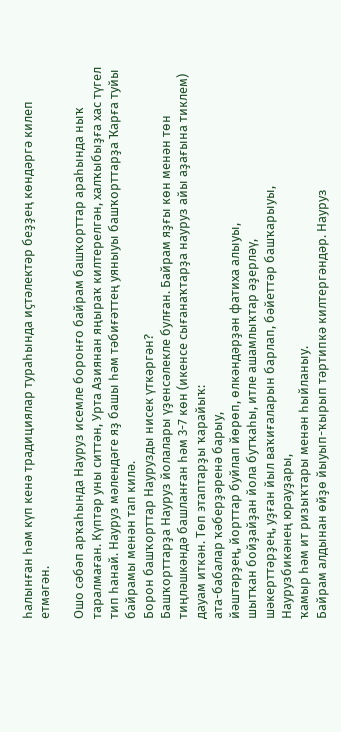һалынған һәм күп кенә традициялар тураһында иҫтәлектәр беҙҙең көндәргә килеп етмәгән.

Ошо сәбәп арҡаһында Науруз исемле боронғо байрам башҡорттар араһында ныҡ таралмаған. Күптәр уны ситтән, Урта Азиянан яңыраҡ килтерелгән, халҡыбыҙға хас түгел тип һанай. Науруз мәлендәге яҙ башы һәм тәбиғәттең уяныуы башҡорттарҙа Ҡарға туйы байрамы менән тап килә.
Борон башҡорттар Наурузды нисек үткәргән?
Башҡорттарҙа Науруз йолалары үҙенсәлекле булған. Байрам яҙғы көн менән төн тиңләшкәндә башланған һәм 3-7 көн (икенсе сығанаҡтарҙа науруз айы аҙағына тиклем) дауам иткән. Төп этаптарҙы ҡарайыҡ:
ата-бабалар ҡәберҙәренә барыу,
йәштәрҙең, йорттар буйлап йөрөп, өлкәндәрҙән фатиха алыуы,
шытҡан бойҙайҙан йола бутҡаһы, итле ашамлыҡтар әҙерләү,
шәкерттәрҙең, уҙған йыл ваҡиғаларын барлап, бәйеттәр башҡарыуы,
Наурузбикәнең юрауҙары,
ҡамыр һәм ит ризыҡтары менән һыйланыу.
Байрам алдынан өйҙө йыуып-ҡырып тәртипкә килтергәндәр. Науруз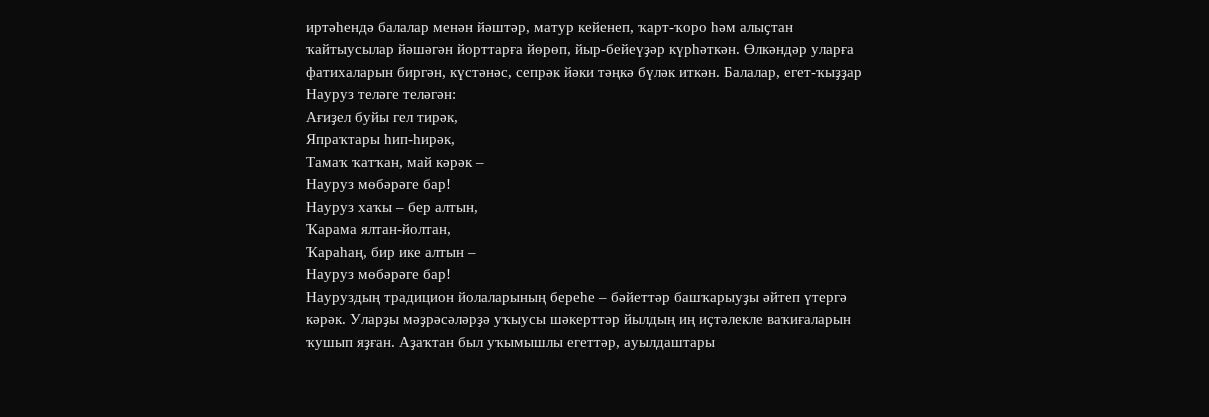иртәһендә балалар менән йәштәр, матур кейенеп, ҡарт-ҡоро һәм алыҫтан ҡайтыусылар йәшәгән йорттарға йөрөп, йыр-бейеүҙәр күрһәткән. Өлкәндәр уларға фатихаларын биргән, күстәнәс, сепрәк йәки тәңкә бүләк иткән. Балалар, егет-ҡыҙҙар Науруз теләге теләгән:
Ағиҙел буйы гел тирәк,
Япраҡтары һип-һирәк,
Тамаҡ ҡатҡан, май кәрәк –
Науруз мөбәрәге бар!
Науруз хаҡы – бер алтын,
Ҡарама ялтан-йолтан,
Ҡараһаң, бир ике алтын –
Науруз мөбәрәге бар!
Науруздың традицион йолаларының береһе – бәйеттәр башҡарыуҙы әйтеп үтергә кәрәк. Уларҙы мәҙрәсәләрҙә уҡыусы шәкерттәр йылдың иң иҫтәлекле ваҡиғаларын ҡушып яҙған. Аҙаҡтан был уҡымышлы егеттәр, ауылдаштары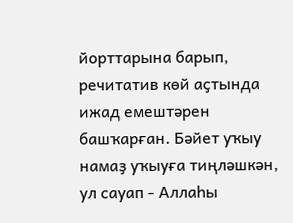йорттарына барып, речитатив көй аҫтында ижад емештәрен башҡарған. Бәйет уҡыу намаҙ уҡыуға тиңләшкән, ул сауап - Аллаһы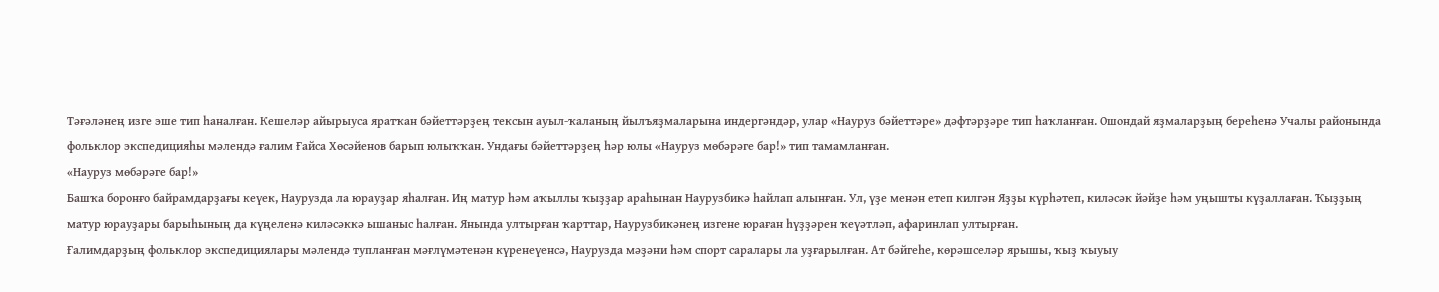Тәғәләнең изге эше тип һаналған. Кешеләр айырыуса яратҡан бәйеттәрҙең тексын ауыл-ҡаланың йылъяҙмаларына индергәндәр, улар «Науруз бәйеттәре» дәфтәрҙәре тип һаҡланған. Ошондай яҙмаларҙың береһенә Учалы районында фольклор экспедицияһы мәлендә ғалим Ғайса Хөсәйенов барып юлыҡҡан. Ундағы бәйеттәрҙең һәр юлы «Науруз мөбәрәге бар!» тип тамамланған.
«Науруз мөбәрәге бар!»
Башҡа боронғо байрамдарҙағы кеүек, Наурузда ла юрауҙар яһалған. Иң матур һәм аҡыллы ҡыҙҙар араһынан Наурузбикә һайлап алынған. Ул, үҙе менән етеп килгән Яҙҙы күрһәтеп, киләсәк йәйҙе һәм уңышты күҙаллаған. Ҡыҙҙың матур юрауҙары барыһының да күңеленә киләсәккә ышаныс һалған. Янында ултырған ҡарттар, Наурузбикәнең изгене юраған һүҙҙәрен ҡеүәтләп, афаринлап ултырған.
Ғалимдарҙың фольклор экспедициялары мәлендә тупланған мәғлүмәтенән күренеүенсә, Наурузда мәҙәни һәм спорт саралары ла уҙғарылған. Ат бәйгеһе, көрәшселәр ярышы, ҡыҙ ҡыуыу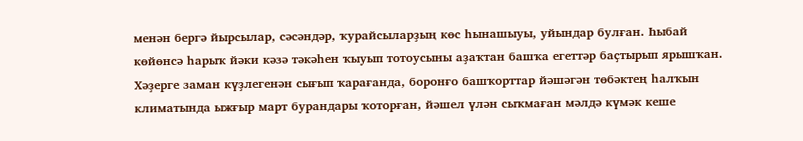менән бергә йырсылар, сәсәндәр, ҡурайсыларҙың көс һынашыуы, уйындар булған. Һыбай көйөнсә һарыҡ йәки кәзә тәкәһен ҡыуып тотоусыны аҙаҡтан башҡа егеттәр баҫтырып ярышҡан. Хәҙерге заман күҙлегенән сығып ҡарағанда, боронғо башҡорттар йәшәгән төбәктең һалҡын климатында ыжғыр март бурандары ҡоторған, йәшел үлән сыҡмаған мәлдә күмәк кеше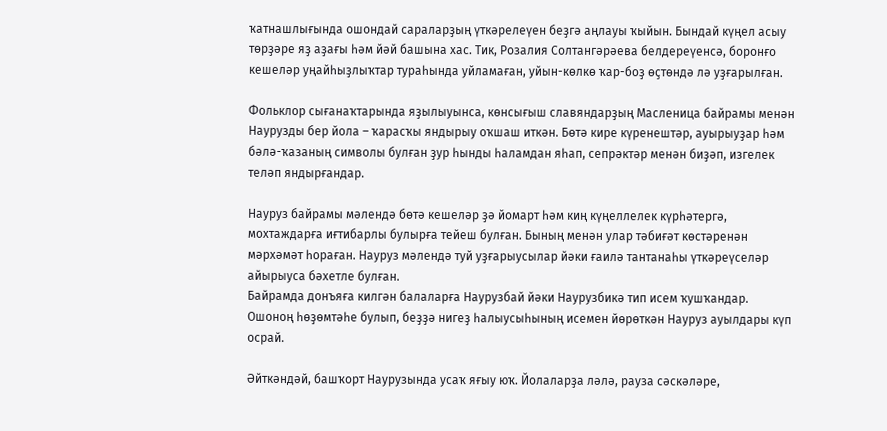ҡатнашлығында ошондай сараларҙың үткәрелеүен беҙгә аңлауы ҡыйын. Бындай күңел асыу төрҙәре яҙ аҙағы һәм йәй башына хас. Тик, Розалия Солтангәрәева белдереүенсә, боронғо кешеләр уңайһыҙлыҡтар тураһында уйламаған, уйын-көлкө ҡар-боҙ өҫтөндә лә уҙғарылған.

Фольклор сығанаҡтарында яҙылыуынса, көнсығыш славяндарҙың Масленица байрамы менән Наурузды бер йола – ҡарасҡы яндырыу оҡшаш иткән. Бөтә кире күренештәр, ауырыуҙар һәм бәлә-ҡазаның символы булған ҙур һынды һаламдан яһап, сепрәктәр менән биҙәп, изгелек теләп яндырғандар.

Науруз байрамы мәлендә бөтә кешеләр ҙә йомарт һәм киң күңеллелек күрһәтергә, мохтаждарға иғтибарлы булырға тейеш булған. Бының менән улар тәбиғәт көстәренән мәрхәмәт һораған. Науруз мәлендә туй уҙғарыусылар йәки ғаилә тантанаһы үткәреүселәр айырыуса бәхетле булған.
Байрамда донъяға килгән балаларға Наурузбай йәки Наурузбикә тип исем ҡушҡандар. Ошоноң һөҙөмтәһе булып, беҙҙә нигеҙ һалыусыһының исемен йөрөткән Науруз ауылдары күп осрай.

Әйткәндәй, башҡорт Наурузында усаҡ яғыу юҡ. Йолаларҙа ләлә, рауза сәскәләре,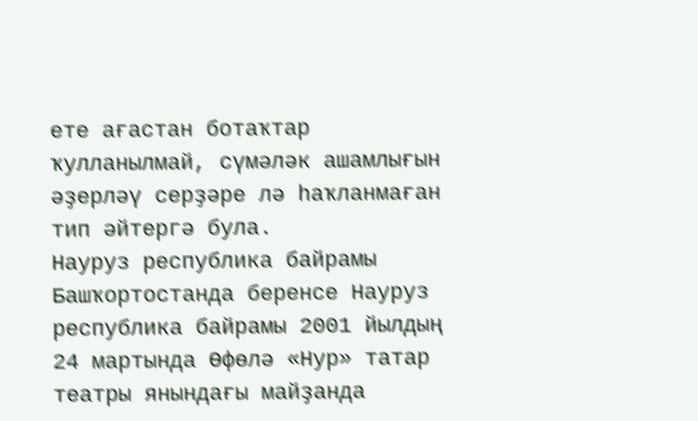ете ағастан ботаҡтар ҡулланылмай, сүмәләк ашамлығын әҙерләү серҙәре лә һаҡланмаған тип әйтергә була.
Науруз республика байрамы
Башҡортостанда беренсе Науруз республика байрамы 2001 йылдың 24 мартында Өфөлә «Нур» татар театры янындағы майҙанда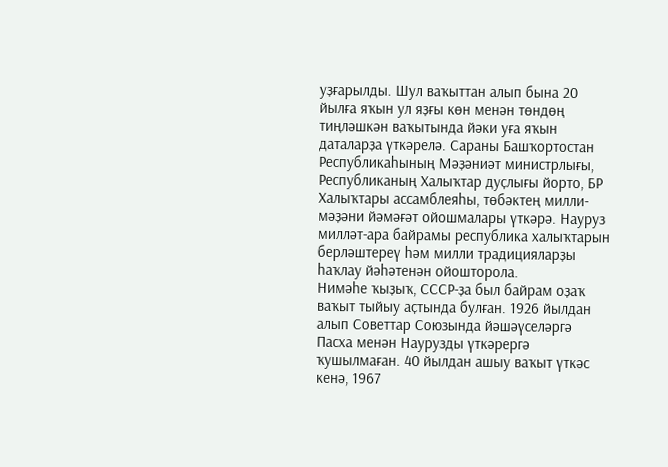уҙғарылды. Шул ваҡыттан алып бына 20 йылға яҡын ул яҙғы көн менән төндөң тиңләшкән ваҡытында йәки уға яҡын даталарҙа үткәрелә. Сараны Башҡортостан Республикаһының Мәҙәниәт министрлығы, Республиканың Халыҡтар дуҫлығы йорто, БР Халыҡтары ассамблеяһы, төбәктең милли-мәҙәни йәмәғәт ойошмалары үткәрә. Науруз милләт-ара байрамы республика халыҡтарын берләштереү һәм милли традицияларҙы һаҡлау йәһәтенән ойошторола.
Нимәһе ҡыҙыҡ, СССР-ҙа был байрам оҙаҡ ваҡыт тыйыу аҫтында булған. 1926 йылдан алып Советтар Союзында йәшәүселәргә Пасха менән Наурузды үткәрергә ҡушылмаған. 40 йылдан ашыу ваҡыт үткәс кенә, 1967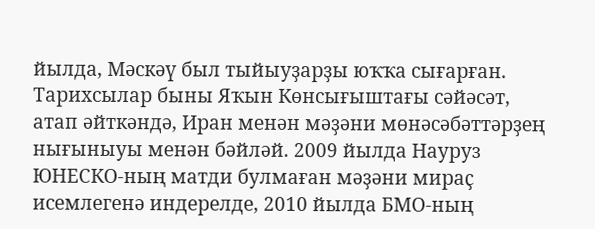йылда, Мәскәү был тыйыуҙарҙы юҡҡа сығарған. Тарихсылар быны Яҡын Көнсығыштағы сәйәсәт, атап әйткәндә, Иран менән мәҙәни мөнәсәбәттәрҙең нығыныуы менән бәйләй. 2009 йылда Науруз ЮНЕСКО-ның матди булмаған мәҙәни мираҫ исемлегенә индерелде, 2010 йылда БМО-ның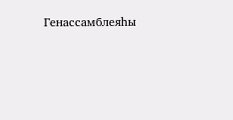Генассамблеяһы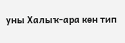уны Халыҡ-ара көн тип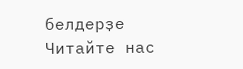белдерҙе
Читайте нас